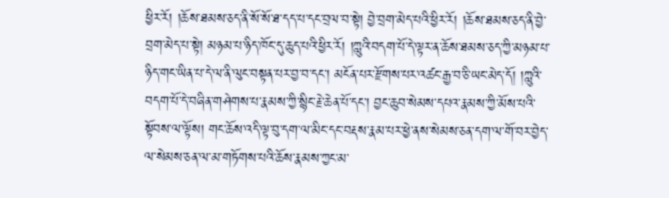ཕྱིར་རོ། །ཆོས་ཐམས་ཅད་ནི་སོ་སོ་ཐ་དད་པ་དང་བྲལ་བ་སྟེ། བྱེ་བྲག་མེད་པའི་ཕྱིར་རོ། །ཆོས་ཐམས་ཅད་ནི་བྱེ་བྲག་མེད་པ་སྟེ། མཉམ་པ་ཉིད་ཁོང་དུ་ཆུད་པའི་ཕྱིར་རོ། །ཀླུའི་བདག་པོ་དེ་ལྟར་ན་ཆོས་ཐམས་ཅད་ཀྱི་མཉམ་པ་ཉིད་གང་ཡིན་པ་དེ་ལ་ནི་ལུང་བསྟན་པར་བྱ་བ་དང་། མངོན་པར་རྫོགས་པར་འཚང་རྒྱ་བ་ཅི་ཡང་མེད་དོ། །ཀླུའི་བདག་པོ་དེ་བཞིན་གཤེགས་པ་རྣམས་ཀྱི་སྙིང་རྗེ་ཆེན་པོ་དང་། བྱང་ཆུབ་སེམས་དཔའ་རྣམས་ཀྱི་མོས་པའི་སྟོབས་ལ་ལྟོས། གང་ཆོས་འདི་ལྟ་བུ་དག་ལ་མིང་དང་བརྡས་རྣམ་པར་ཕྱེ་ནས་སེམས་ཅན་དག་ལ་གོ་བར་བྱེད་ལ་སེམས་ཅན་ལ་མ་གཏོགས་པའི་ཆོས་རྣམས་ཀྱང་མ་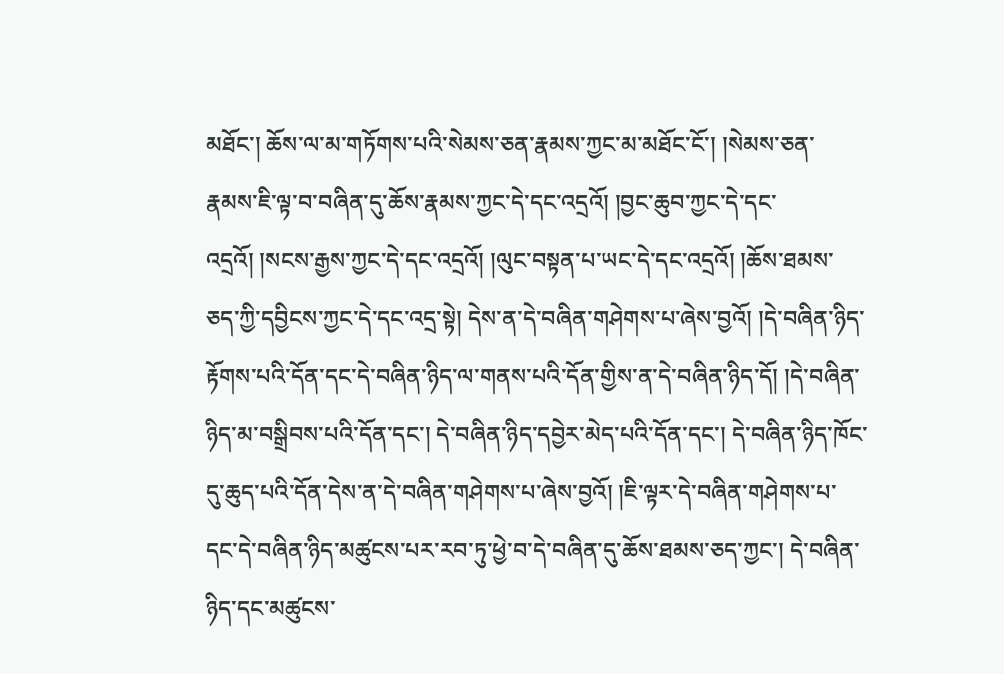མཐོང་། ཆོས་ལ་མ་གཏོགས་པའི་སེམས་ཅན་རྣམས་ཀྱང་མ་མཐོང་ངོ་། །སེམས་ཅན་རྣམས་ཇི་ལྟ་བ་བཞིན་དུ་ཆོས་རྣམས་ཀྱང་དེ་དང་འདྲའོ། །བྱང་ཆུབ་ཀྱང་དེ་དང་འདྲའོ། །སངས་རྒྱས་ཀྱང་དེ་དང་འདྲའོ། །ལུང་བསྟན་པ་ཡང་དེ་དང་འདྲའོ། །ཆོས་ཐམས་ཅད་ཀྱི་དབྱིངས་ཀྱང་དེ་དང་འདྲ་སྟེ། དེས་ན་དེ་བཞིན་གཤེགས་པ་ཞེས་བྱའོ། །དེ་བཞིན་ཉིད་རྟོགས་པའི་དོན་དང་དེ་བཞིན་ཉིད་ལ་གནས་པའི་དོན་གྱིས་ན་དེ་བཞིན་ཉིད་དོ། །དེ་བཞིན་ཉིད་མ་བསྒྲིབས་པའི་དོན་དང་། དེ་བཞིན་ཉིད་དབྱེར་མེད་པའི་དོན་དང་། དེ་བཞིན་ཉིད་ཁོང་དུ་ཆུད་པའི་དོན་དེས་ན་དེ་བཞིན་གཤེགས་པ་ཞེས་བྱའོ། །ཇི་ལྟར་དེ་བཞིན་གཤེགས་པ་དང་དེ་བཞིན་ཉིད་མཚུངས་པར་རབ་ཏུ་ཕྱེ་བ་དེ་བཞིན་དུ་ཆོས་ཐམས་ཅད་ཀྱང་། དེ་བཞིན་ཉིད་དང་མཚུངས་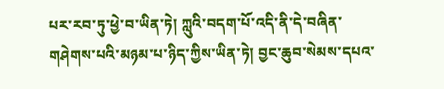པར་རབ་ཏུ་ཕྱེ་བ་ཡིན་ཏེ། ཀླུའི་བདག་པོ་འདི་ནི་དེ་བཞིན་གཤེགས་པའི་མཉམ་པ་ཉིད་ཀྱིས་ཡིན་ཏེ། བྱང་ཆུབ་སེམས་དཔའ་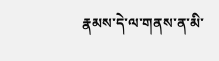རྣམས་དེ་ལ་གནས་ན་མི་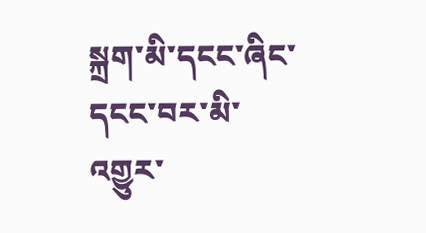སྐྲག་མི་དངང་ཞིང་དངང་བར་མི་འགྱུར་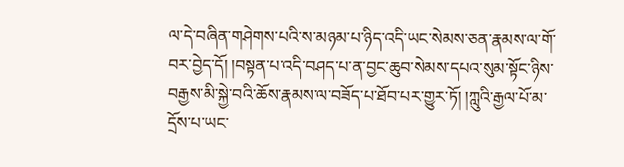ལ་དེ་བཞིན་གཤེགས་པའི་ས་མཉམ་པ་ཉིད་འདི་ཡང་སེམས་ཅན་རྣམས་ལ་གོ་བར་བྱེད་དོ། །བསྟན་པ་འདི་བཤད་པ་ན་བྱང་ཆུབ་སེམས་དཔའ་སུམ་སྟོང་ཉིས་བརྒྱས་མི་སྐྱེ་བའི་ཆོས་རྣམས་ལ་བཟོད་པ་ཐོབ་པར་གྱུར་ཏོ། །ཀླུའི་རྒྱལ་པོ་མ་དྲོས་པ་ཡང་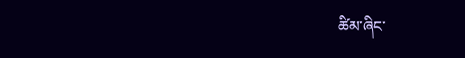ཚིམ་ཞིང་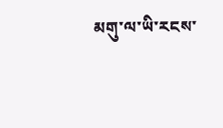མགུ་ལ་ཡི་རངས་